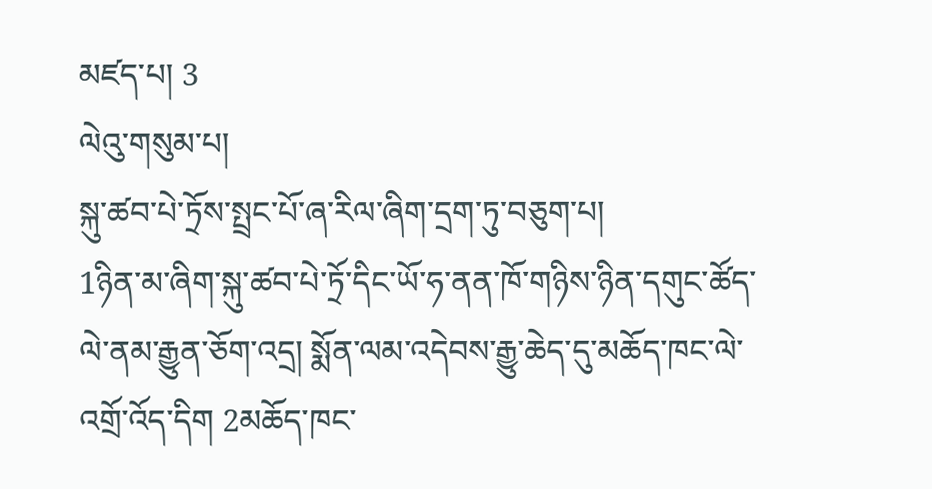མཛད་པ། 3
ལེའུ་གསུམ་པ།
སྐུ་ཚབ་པེ་ཏྲོས་སྤྲང་པོ་ཞ་རིལ་ཞིག་དྲག་ཏུ་བཅུག་པ།
1ཉིན་མ་ཞིག་སྐུ་ཚབ་པེ་ཏྲོ་དིང་ཡོ་ཧ་ནན་ཁོ་གཉིས་ཉིན་དགུང་ཚོད་ལེ་ནམ་རྒྱུན་ཅོག་འདྲ། སྨོན་ལམ་འདེབས་རྒྱུ་ཆེད་དུ་མཆོད་ཁང་ལེ་འགྲོ་འོད་དིག 2མཆོད་ཁང་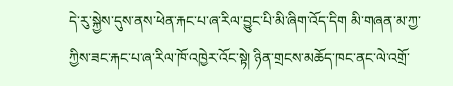དེ་རུ་སྐྱེས་དུས་ནས་ཕེན་རྐང་པ་ཞ་རིལ་བྱུང་པི་མི་ཞིག་འོད་དིག མི་གཞན་མ་ཀྱ་ཀྱིས་ཟང་རྐང་པ་ཞ་རིལ་ཁོ་འཁྱེར་འོང་སྟེ། ཉིན་གྲངས་མཆོད་ཁང་ནང་ལེ་འགྲོ་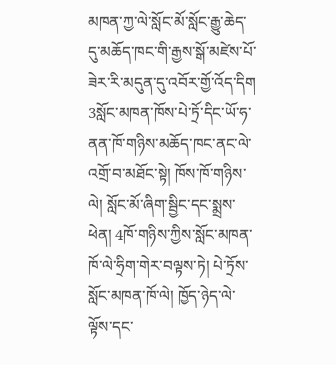མཁན་ཀྱ་ལེ་སློང་མོ་སློང་རྒྱུ་ཆེད་དུ་མཆོད་ཁང་གི་རྒྱས་སྒོ་མཛེས་པོ་ཟེར་རི་མདུན་དུ་འབོར་གྱོ་འོད་དིག 3སློང་མཁན་ཁོས་པེ་ཏྲོ་དིང་ཡོ་ཧ་ནན་ཁོ་གཉིས་མཆོད་ཁང་ནང་ལེ་འགྲོ་བ་མཐོང་སྟེ། ཁོས་ཁོ་གཉིས་ལེ། སློང་མོ་ཞིག་སྦྱིང་དང་སྨྲས་ཕེན། 4ཁོ་གཉིས་ཀྱིས་སློང་མཁན་ཁོ་ལེ་ཧྲིག་གེར་བལྟས་ཏེ། པེ་ཏྲོས་སློང་མཁན་ཁོ་ལེ། ཁྱོད་ཉེད་ལེ་ལྟོས་དང་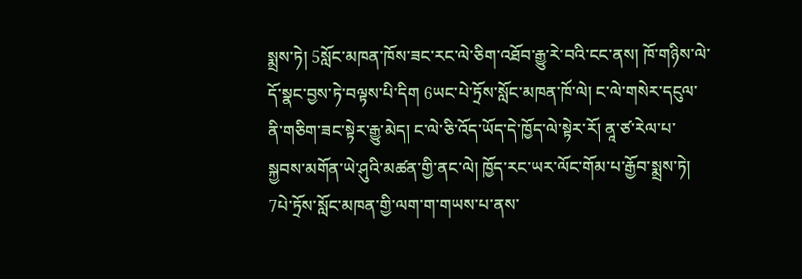སྨྲས་ཏེ། 5སློང་མཁན་ཁོས་ཟང་རང་ལེ་ཅིག་འཐོབ་རྒྱུ་རེ་བའི་ངང་ནས། ཁོ་གཉིས་ལེ་དོ་སྣང་བྱས་ཏེ་བལྟས་པི་དིག 6ཡང་པེ་ཏྲོས་སློང་མཁན་ཁོ་ལེ། ང་ལེ་གསེར་དངུལ་ནི་གཅིག་ཟང་སྟེར་རྒྱུ་མེད། ང་ལེ་ཅི་འོད་ཡོད་དེ་ཁྱོད་ལེ་སྟེར་རོ། ནཱ་ཙ་རེལ་པ་སྐྱབས་མགོན་ཡེ་ཤུའི་མཚན་གྱི་ནང་ལེ། ཁྱོད་རང་ཡར་ལོང་གོམ་པ་རྒྱོབ་སྨྲས་ཏེ། 7པེ་ཏྲོས་སློང་མཁན་གྱི་ལག་ག་གཡས་པ་ནས་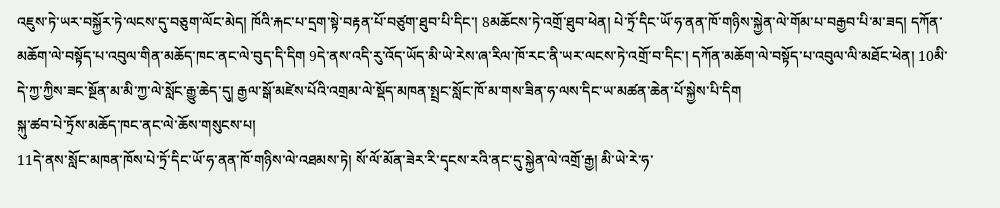འཇུས་ཏེ་ཡར་བསྐྱོར་ཏེ་ལངས་དུ་བཅུག་ལོང་མེད། ཁོའི་རྐང་པ་དྲག་སྟེ་བརྟན་པོ་བཙུག་ཐུབ་པི་དིང་། 8མཆོངས་ཏེ་འགྲོ་ཐུབ་ཕེན། པེ་ཏྲོ་དིང་ཡོ་ཧ་ནན་ཁོ་གཉིས་སྐྱེན་ལེ་གོམ་པ་བརྒྱབ་པི་མ་ཟད། དཀོན་མཆོག་ལེ་བསྟོད་པ་འབུལ་གིན་མཆོད་ཁང་ནང་ལེ་བུད་དི་དིག 9དེ་ནས་འདི་རུ་འོད་ཡོད་མི་ཡེ་རེས་ཞ་རིལ་ཁོ་རང་ནི་ཡར་ལངས་ཏེ་འགྲོ་བ་དིང་། དཀོན་མཆོག་ལེ་བསྟོད་པ་འབུལ་ལི་མཐོང་ཕེན། 10མི་དེ་ཀྱ་ཀྱིས་ཟང་སྔོན་མ་མི་ཀྱ་ལེ་སློང་རྒྱུ་ཆེད་དུ། རྒྱལ་སྒོ་མཛེས་པོའི་འགྲམ་ལེ་སྡོད་མཁན་སྤྲང་སློང་ཁོ་མ་གས་ཟིན་ཧ་ལས་དིང་ཡ་མཚན་ཆེན་པོ་སྐྱེས་པི་དིག
སྐུ་ཚབ་པེ་ཏྲོས་མཆོད་ཁང་ནང་ལེ་ཆོས་གསུངས་པ།
11དེ་ནས་སློང་མཁན་ཁོས་པེ་ཏྲོ་དིང་ཡོ་ཧ་ནན་ཁོ་གཉིས་ལེ་འཐམས་ཏེ། སོ་ལོ་མོན་ཟེར་རི་དྭངས་རའི་ནང་དུ་སྐྱེན་ལེ་འགྲོ་རྒྱ། མི་ཡེ་རེ་ཧ་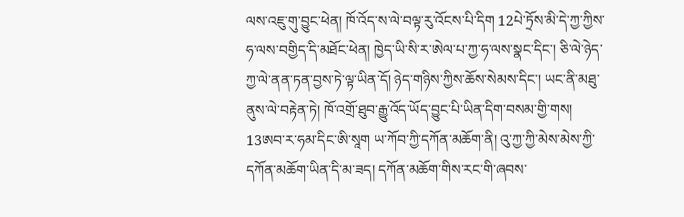ལས་འཇུ་གུ་བྱུང་ཕེན། ཁོ་འོད་ས་ལེ་བལྟ་རུ་འོངས་པི་དིག 12པེ་ཏྲོས་མི་དེ་ཀྱ་ཀྱིས་ཧ་ལས་བགྱིད་དི་མཐོང་ཕེན། ཁྱེད་ཡི་སི་ར་ཨེལ་པ་ཀྱ་ཧ་ལས་སྣང་དིང་། ཅི་ལེ་ཉེད་ཀྱ་ལེ་ནན་ཏན་བྱས་ཏེ་ལྟ་ཡིན་དོ། ཉེད་གཉིས་ཀྱིས་ཆོས་སེམས་དིང་། ཡང་ནི་མཐུ་ནུས་ལེ་བརྟེན་ཏེ། ཁོ་འགྲོ་ཐུབ་རྒྱུ་འོད་ཡོད་བྱུང་པི་ཡིན་དིག་བསམ་གྱི་གས། 13ཨབ་ར་ཧམ་དིང་ཨི་སཱག ཡ་ཀོབ་ཀྱི་དཀོན་མཆོག་ནི། འུ་ཀྱ་ཀྱི་མེས་མེས་ཀྱི་དཀོན་མཆོག་ཡིན་དི་མ་ཟད། དཀོན་མཆོག་གིས་རང་གི་ཞབས་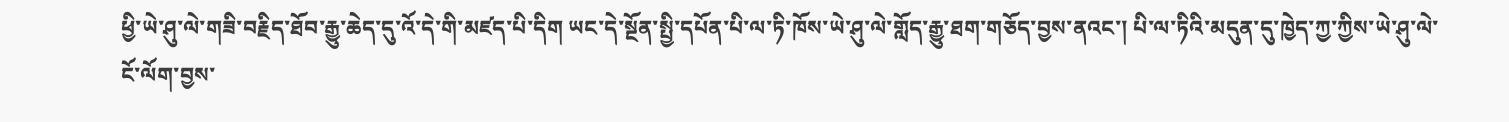ཕྱི་ཡེ་ཤུ་ལེ་གཟི་བརྗིད་ཐོབ་རྒྱུ་ཆེད་དུ་འོ་དེ་གི་མཛད་པི་དིག ཡང་དེ་སྔོན་སྤྱི་དཔོན་པི་ལ་ཏི་ཁོས་ཡེ་ཤུ་ལེ་གློད་རྒྱུ་ཐག་གཅོད་བྱས་ནའང་། པི་ལ་ཏིའི་མདུན་དུ་ཁྱེད་ཀྱ་ཀྱིས་ཡེ་ཤུ་ལེ་ངོ་ལོག་བྱས་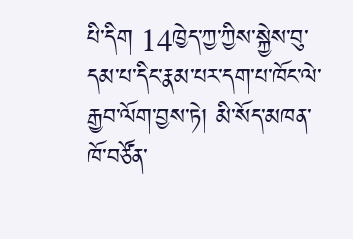པི་དིག 14ཁྱེད་ཀྱ་ཀྱིས་སྐྱེས་བུ་དམ་པ་དིང་རྣམ་པར་དག་པ་ཁོང་ལེ་རྒྱབ་ལོག་བྱས་ཏེ། མི་སོད་མཁན་ཁོ་བཙོན་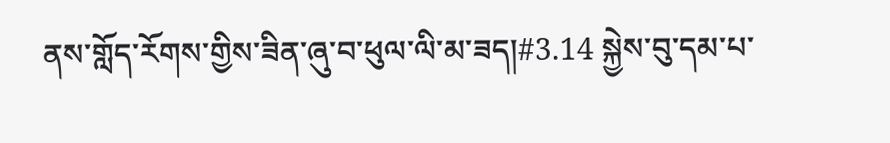ནས་གློད་རོགས་གྱིས་ཟིན་ཞུ་བ་ཕུལ་ལི་མ་ཟད།#3.14 སྐྱེས་བུ་དམ་པ་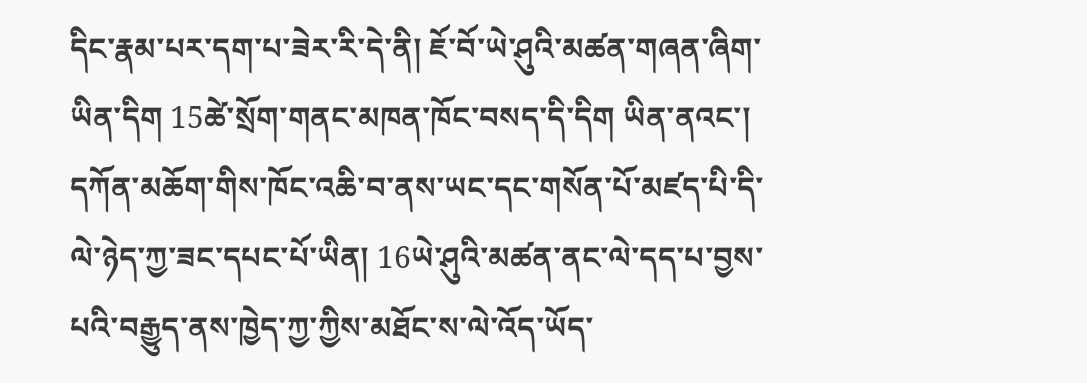དིང་རྣམ་པར་དག་པ་ཟེར་རི་དེ་ནི། ཇོ་བོ་ཡེ་ཤུའི་མཚན་གཞན་ཞིག་ཡིན་དིག 15ཚེ་སྲོག་གནང་མཁན་ཁོང་བསད་དི་དིག ཡིན་ནའང་། དཀོན་མཆོག་གིས་ཁོང་འཆི་བ་ནས་ཡང་དང་གསོན་པོ་མཛད་པི་དི་ལེ་ཉེད་ཀྱ་ཟང་དཔང་པོ་ཡིན། 16ཡེ་ཤུའི་མཚན་ནང་ལེ་དད་པ་བྱས་པའི་བརྒྱུད་ནས་ཁྱེད་ཀྱ་ཀྱིས་མཐོང་ས་ལེ་འོད་ཡོད་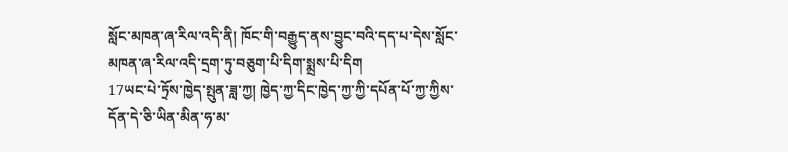སློང་མཁན་ཞ་རིལ་འདི་ནི། ཁོང་གི་བརྒྱུད་ནས་བྱུང་བའི་དད་པ་དེས་སློང་མཁན་ཞ་རིལ་འདི་དྲག་ཏུ་བཅུག་པི་དིག་སྨྲས་པི་དིག
17ཡང་པེ་ཏྲོས་ཁྱེད་སྤུན་ཟླ་ཀྱ། ཁྱེད་ཀྱ་དིང་ཁྱེད་ཀྱ་ཀྱི་དཔོན་པོ་ཀྱ་ཀྱིས་དོན་དེ་ཅི་ཡིན་མིན་ཧ་མ་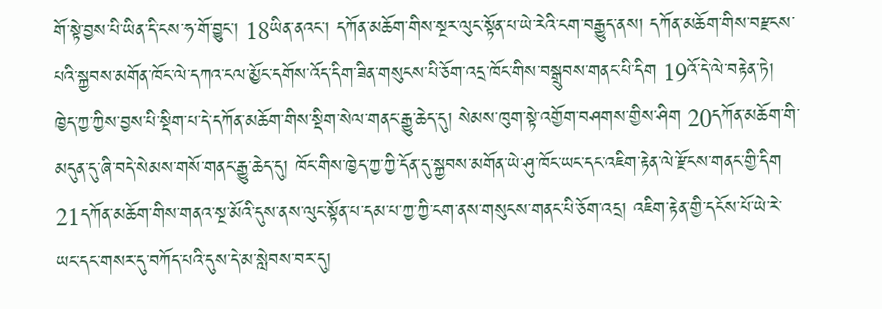གོ་སྟེ་བྱས་པི་ཡིན་དི་ངས་ཧ་གོ་བྱུང་། 18ཡིན་ནའང་། དཀོན་མཆོག་གིས་སྔར་ལུང་སྟོན་པ་ཡེ་རེའི་ངག་བརྒྱུད་ནས། དཀོན་མཆོག་གིས་བརྫངས་པའི་སྐྱབས་མགོན་ཁོང་ལེ་དཀའ་ངལ་མྱོང་དགོས་འོད་དིག་ཟིན་གསུངས་པི་ཅོག་འདྲ་ཁོང་གིས་བསྒྲུབས་གནང་པི་དིག 19འོ་དེ་ལེ་བརྟེན་ཏེ། ཁྱེད་ཀྱ་ཀྱིས་བྱས་པི་སྡིག་པ་དེ་དཀོན་མཆོག་གིས་སྡིག་སེལ་གནང་རྒྱུ་ཆེད་དུ། སེམས་ཁུག་སྟེ་འགྱོག་བཤགས་གྱིས་ཤིག 20དཀོན་མཆོག་གི་མདུན་དུ་ཞི་བདེ་སེམས་གསོ་གནང་རྒྱུ་ཆེད་དུ། ཁོང་གིས་ཁྱེད་ཀྱ་ཀྱི་དོན་དུ་སྐྱབས་མགོན་ཡེ་ཤུ་ཁོང་ཡང་དང་འཇིག་རྟེན་ལེ་རྫོངས་གནང་གྱི་དིག 21དཀོན་མཆོག་གིས་གནའ་སྔ་མོའི་དུས་ནས་ལུང་སྟོན་པ་དམ་པ་ཀྱ་ཀྱི་ངག་ནས་གསུངས་གནང་པི་ཅོག་འདྲ། འཇིག་རྟེན་གྱི་དངོས་པོ་ཡེ་རེ་ཡང་དང་གསར་དུ་བཀོད་པའི་དུས་དེ་མ་སླེབས་བར་དུ།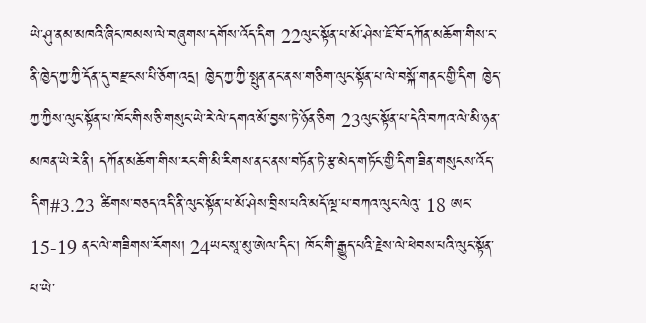ཡེ་ཤུ་ནམ་མཁའི་ཞིང་ཁམས་ལེ་བཞུགས་དགོས་འོད་དིག 22ལུང་སྟོན་པ་མོ་ཤེས་ཇོ་བོ་དཀོན་མཆོག་གིས་ང་ནི་ཁྱེད་ཀྱ་ཀྱི་དོན་དུ་བརྫངས་པི་ཅོག་འདྲ། ཁྱེད་ཀྱ་ཀྱི་སྤུན་ནང་ནས་གཅིག་ལུང་སྟོན་པ་ལེ་བསྐོ་གནང་གྱི་དིག ཁྱེད་ཀྱ་ཀྱིས་ལུང་སྟོན་པ་ཁོང་གིས་ཅི་གསུང་ཡེ་རེ་ལེ་དགའ་མོ་བྱས་ཏེ་ཉོན་ཅིག 23ལུང་སྟོན་པ་དེའི་བཀའ་ལེ་མི་ཉན་མཁན་ཡེ་རེ་ནི། དཀོན་མཆོག་གིས་རང་གི་མི་རིགས་ནང་ནས་བཏོན་ཏེ་རྩ་མེད་གཏོང་གྱི་དིག་ཟིན་གསུངས་འོད་དིག#3.23 ཚིགས་བཅད་འདི་ནི་ལུང་སྟོན་པ་མོ་ཤེས་བྲིས་པའི་མདོ་ལྔ་པ་བཀའ་ལུང་ལེའུ་ 18 ཨང་ 15-19 ནང་ལེ་གཟིགས་རོགས། 24ཡང་སཱ་མུ་ཨེལ་དིང་། ཁོང་གི་རྒྱུད་པའི་རྗེས་ལེ་ཕེབས་པའི་ལུང་སྟོན་པ་ཡེ་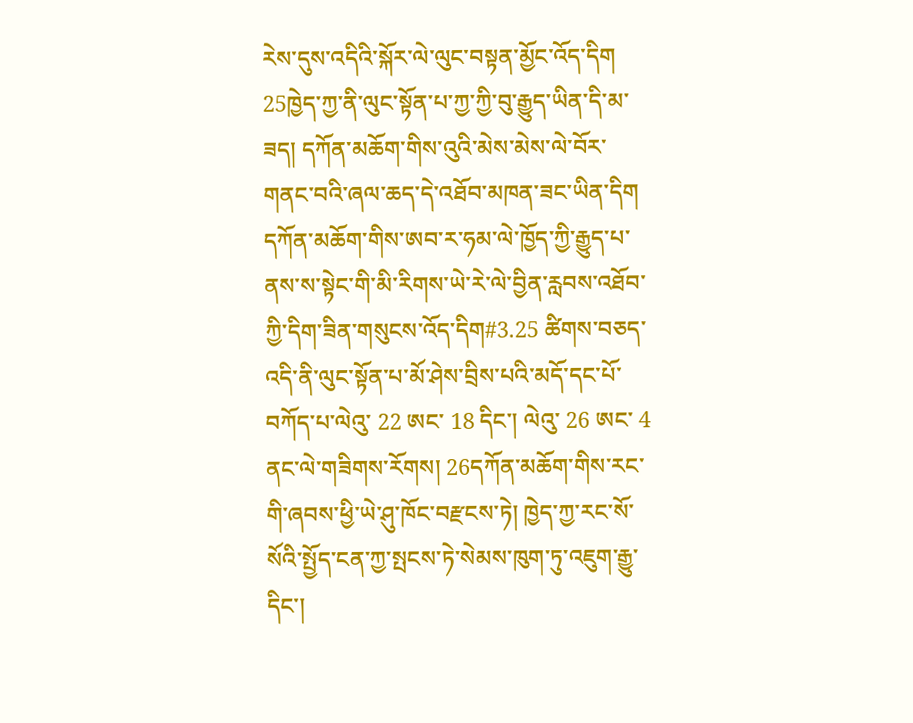རེས་དུས་འདིའི་སྐོར་ལེ་ལུང་བསྟན་མྱོང་འོད་དིག 25ཁྱེད་ཀྱ་ནི་ལུང་སྟོན་པ་ཀྱ་ཀྱི་བུ་རྒྱུད་ཡིན་དི་མ་ཟད། དཀོན་མཆོག་གིས་འུའི་མེས་མེས་ལེ་བོར་གནང་བའི་ཞལ་ཆད་དེ་འཐོབ་མཁན་ཟང་ཡིན་དིག དཀོན་མཆོག་གིས་ཨབ་ར་ཧམ་ལེ་ཁྱོད་ཀྱི་རྒྱུད་པ་ནས་ས་སྟེང་གི་མི་རིགས་ཡེ་རེ་ལེ་བྱིན་རླབས་འཐོབ་ཀྱི་དིག་ཟིན་གསུངས་འོད་དིག#3.25 ཚིགས་བཅད་འདི་ནི་ལུང་སྟོན་པ་མོ་ཤེས་བྲིས་པའི་མདོ་དང་པོ་བཀོད་པ་ལེའུ་ 22 ཨང་ 18 དིང་། ལེའུ་ 26 ཨང་ 4 ནང་ལེ་གཟིགས་རོགས། 26དཀོན་མཆོག་གིས་རང་གི་ཞབས་ཕྱི་ཡེ་ཤུ་ཁོང་བརྫངས་ཏེ། ཁྱེད་ཀྱ་རང་སོ་སོའི་སྤྱོད་ངན་ཀྱ་སྤངས་ཏེ་སེམས་ཁུག་ཏུ་འཇུག་རྒྱུ་དིང་།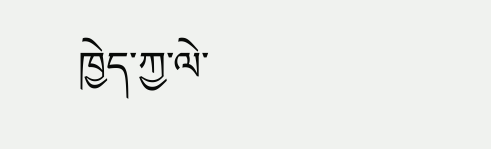ཁྱེད་ཀྱ་ལེ་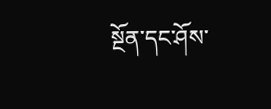སྔོན་དང་ཤོས་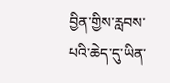བྱིན་གྱིས་རླབས་པའི་ཆེད་དུ་ཡིན་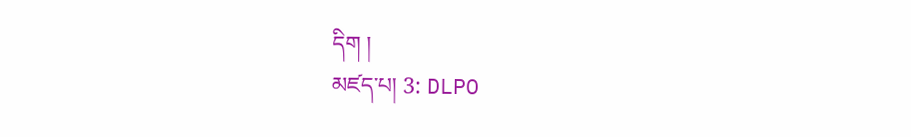དིག །
མཛད་པ། 3: DLPO